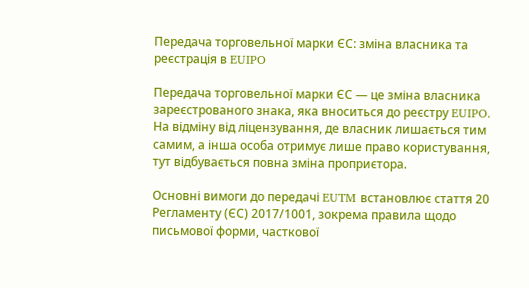Передача торговельної марки ЄС: зміна власника та реєстрація в EUIPO

Передача торговельної марки ЄС — це зміна власника зареєстрованого знака, яка вноситься до реєстру EUIPO. На відміну від ліцензування, де власник лишається тим самим, а інша особа отримує лише право користування, тут відбувається повна зміна проприєтора.

Основні вимоги до передачі EUTM встановлює стаття 20 Регламенту (ЄС) 2017/1001, зокрема правила щодо письмової форми, часткової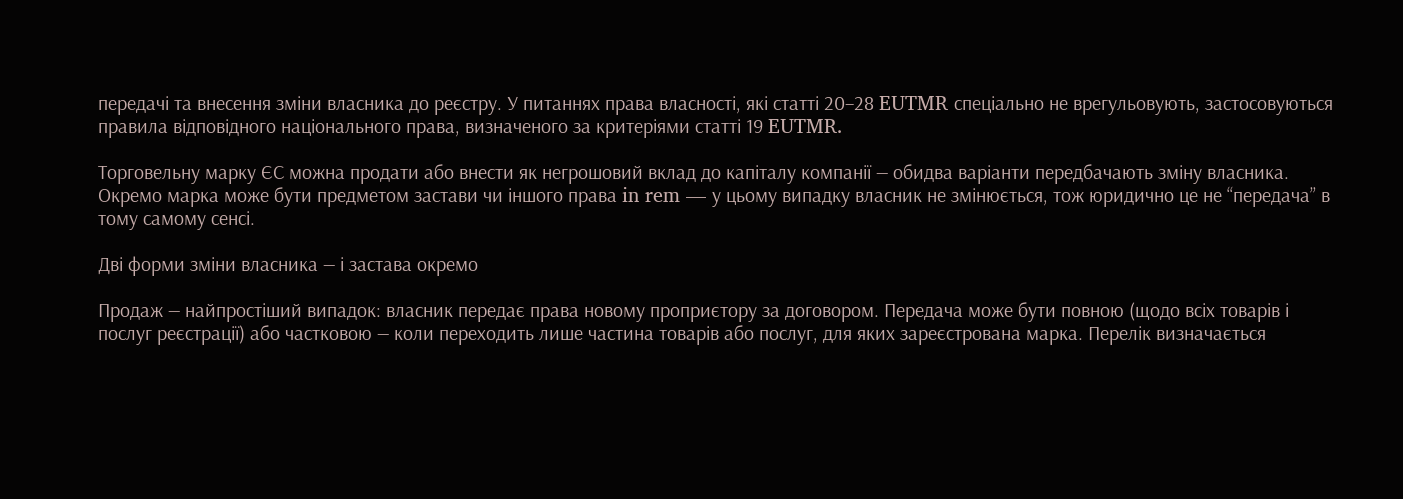передачі та внесення зміни власника до реєстру. У питаннях права власності, які статті 20–28 EUTMR спеціально не врегульовують, застосовуються правила відповідного національного права, визначеного за критеріями статті 19 EUTMR.

Торговельну марку ЄС можна продати або внести як негрошовий вклад до капіталу компанії — обидва варіанти передбачають зміну власника. Окремо марка може бути предметом застави чи іншого права in rem — у цьому випадку власник не змінюється, тож юридично це не “передача” в тому самому сенсі.

Дві форми зміни власника — і застава окремо

Продаж — найпростіший випадок: власник передає права новому проприєтору за договором. Передача може бути повною (щодо всіх товарів і послуг реєстрації) або частковою — коли переходить лише частина товарів або послуг, для яких зареєстрована марка. Перелік визначається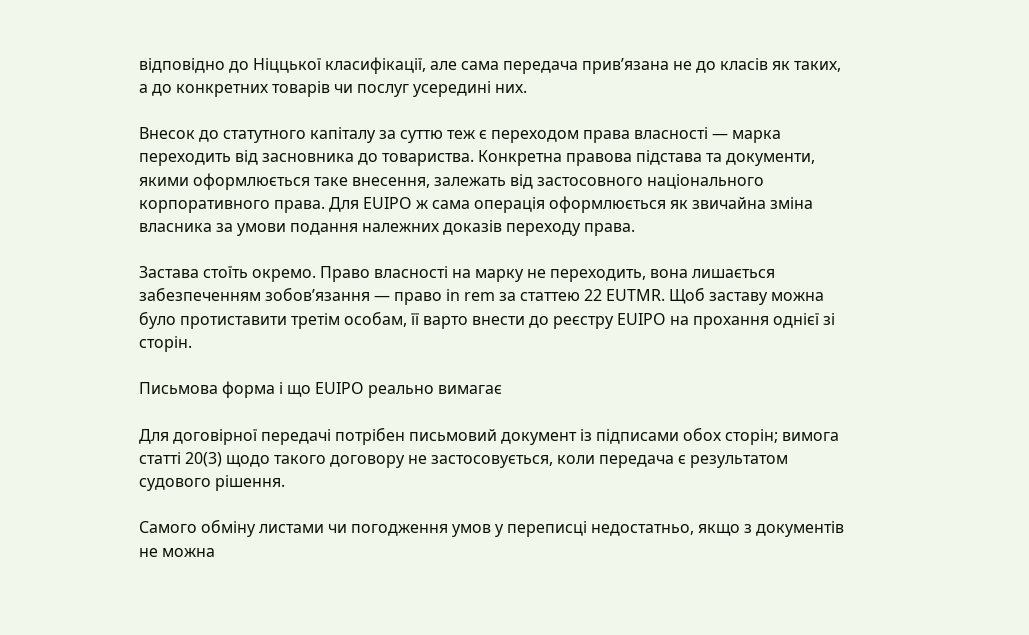відповідно до Ніццької класифікації, але сама передача прив’язана не до класів як таких, а до конкретних товарів чи послуг усередині них.

Внесок до статутного капіталу за суттю теж є переходом права власності — марка переходить від засновника до товариства. Конкретна правова підстава та документи, якими оформлюється таке внесення, залежать від застосовного національного корпоративного права. Для EUIPO ж сама операція оформлюється як звичайна зміна власника за умови подання належних доказів переходу права.

Застава стоїть окремо. Право власності на марку не переходить, вона лишається забезпеченням зобов’язання — право in rem за статтею 22 EUTMR. Щоб заставу можна було протиставити третім особам, її варто внести до реєстру EUIPO на прохання однієї зі сторін.

Письмова форма і що EUIPO реально вимагає

Для договірної передачі потрібен письмовий документ із підписами обох сторін; вимога статті 20(3) щодо такого договору не застосовується, коли передача є результатом судового рішення.

Самого обміну листами чи погодження умов у переписці недостатньо, якщо з документів не можна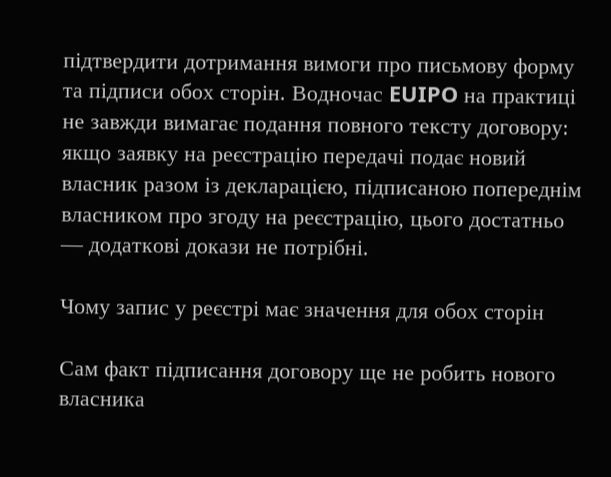підтвердити дотримання вимоги про письмову форму та підписи обох сторін. Водночас EUIPO на практиці не завжди вимагає подання повного тексту договору: якщо заявку на реєстрацію передачі подає новий власник разом із декларацією, підписаною попереднім власником про згоду на реєстрацію, цього достатньо — додаткові докази не потрібні.

Чому запис у реєстрі має значення для обох сторін

Сам факт підписання договору ще не робить нового власника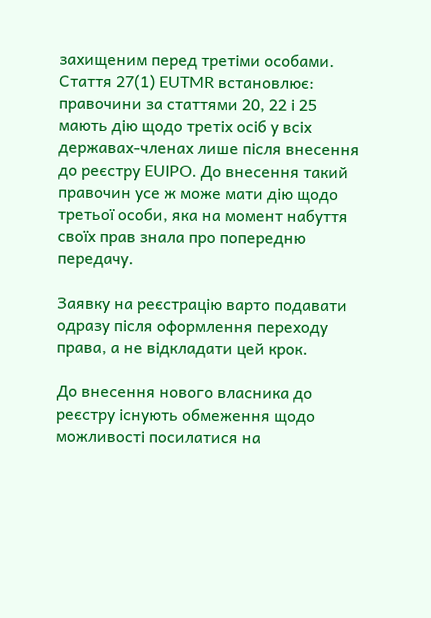захищеним перед третіми особами. Стаття 27(1) EUTMR встановлює: правочини за статтями 20, 22 і 25 мають дію щодо третіх осіб у всіх державах-членах лише після внесення до реєстру EUIPO. До внесення такий правочин усе ж може мати дію щодо третьої особи, яка на момент набуття своїх прав знала про попередню передачу.

Заявку на реєстрацію варто подавати одразу після оформлення переходу права, а не відкладати цей крок.

До внесення нового власника до реєстру існують обмеження щодо можливості посилатися на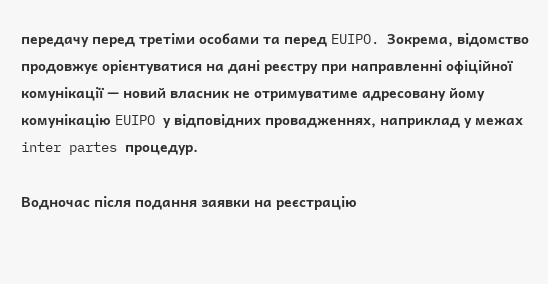передачу перед третіми особами та перед EUIPO. Зокрема, відомство продовжує орієнтуватися на дані реєстру при направленні офіційної комунікації — новий власник не отримуватиме адресовану йому комунікацію EUIPO у відповідних провадженнях, наприклад у межах inter partes процедур.

Водночас після подання заявки на реєстрацію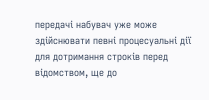передачі набувач уже може здійснювати певні процесуальні дії для дотримання строків перед відомством, ще до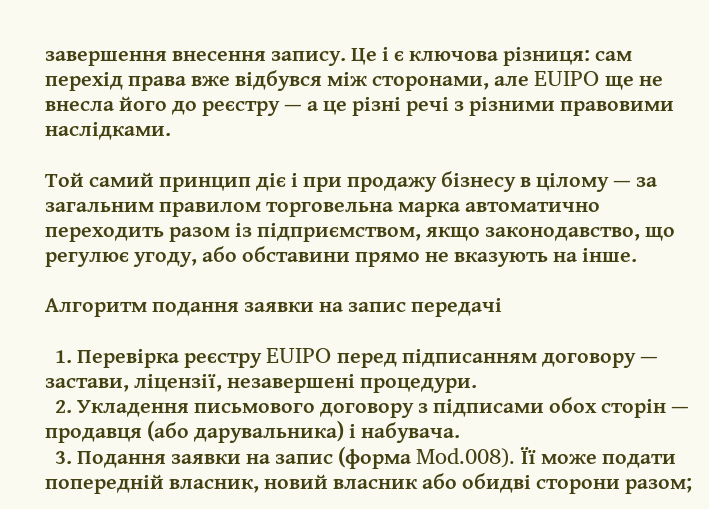завершення внесення запису. Це і є ключова різниця: сам перехід права вже відбувся між сторонами, але EUIPO ще не внесла його до реєстру — а це різні речі з різними правовими наслідками.

Той самий принцип діє і при продажу бізнесу в цілому — за загальним правилом торговельна марка автоматично переходить разом із підприємством, якщо законодавство, що регулює угоду, або обставини прямо не вказують на інше.

Алгоритм подання заявки на запис передачі

  1. Перевірка реєстру EUIPO перед підписанням договору — застави, ліцензії, незавершені процедури.
  2. Укладення письмового договору з підписами обох сторін — продавця (або дарувальника) і набувача.
  3. Подання заявки на запис (форма Mod.008). Її може подати попередній власник, новий власник або обидві сторони разом;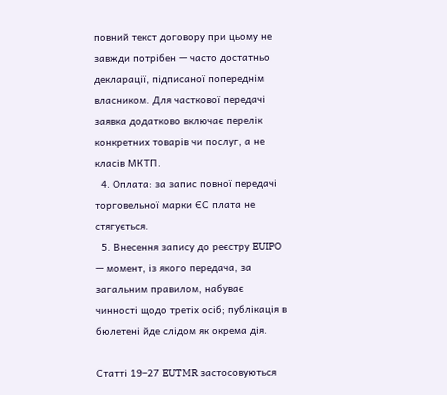повний текст договору при цьому не завжди потрібен — часто достатньо декларації, підписаної попереднім власником. Для часткової передачі заявка додатково включає перелік конкретних товарів чи послуг, а не класів МКТП.
  4. Оплата: за запис повної передачі торговельної марки ЄС плата не стягується.
  5. Внесення запису до реєстру EUIPO — момент, із якого передача, за загальним правилом, набуває чинності щодо третіх осіб; публікація в бюлетені йде слідом як окрема дія.

Статті 19–27 EUTMR застосовуються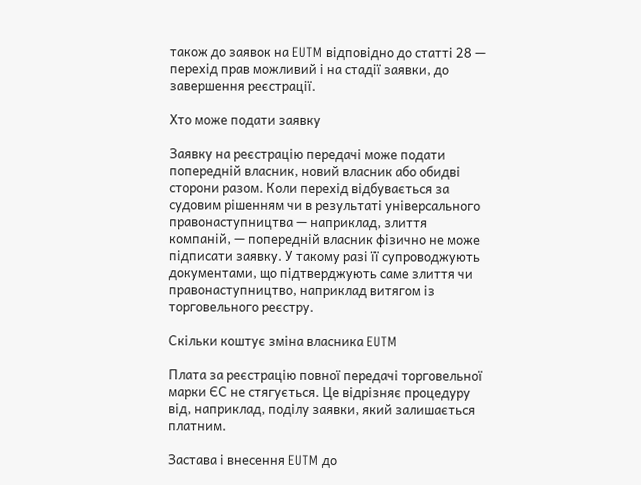також до заявок на EUTM відповідно до статті 28 — перехід прав можливий і на стадії заявки, до завершення реєстрації.

Хто може подати заявку

Заявку на реєстрацію передачі може подати попередній власник, новий власник або обидві сторони разом. Коли перехід відбувається за судовим рішенням чи в результаті універсального правонаступництва — наприклад, злиття компаній, — попередній власник фізично не може підписати заявку. У такому разі її супроводжують документами, що підтверджують саме злиття чи правонаступництво, наприклад витягом із торговельного реєстру.

Скільки коштує зміна власника EUTM

Плата за реєстрацію повної передачі торговельної марки ЄС не стягується. Це відрізняє процедуру від, наприклад, поділу заявки, який залишається платним.

Застава і внесення EUTM до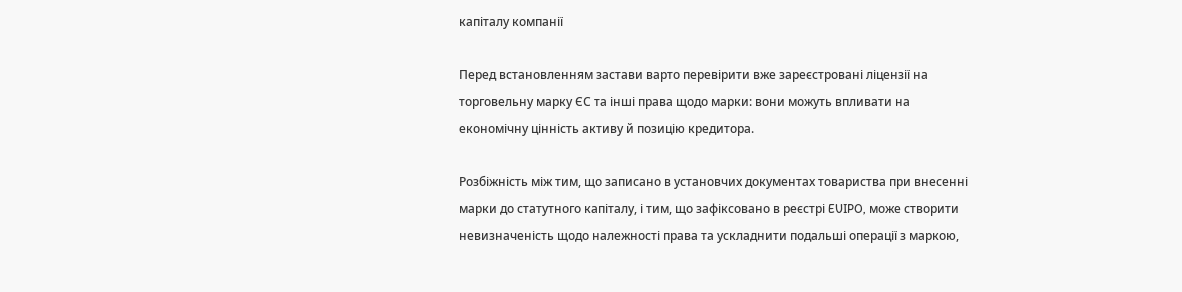капіталу компанії

Перед встановленням застави варто перевірити вже зареєстровані ліцензії на торговельну марку ЄС та інші права щодо марки: вони можуть впливати на економічну цінність активу й позицію кредитора.

Розбіжність між тим, що записано в установчих документах товариства при внесенні марки до статутного капіталу, і тим, що зафіксовано в реєстрі EUIPO, може створити невизначеність щодо належності права та ускладнити подальші операції з маркою,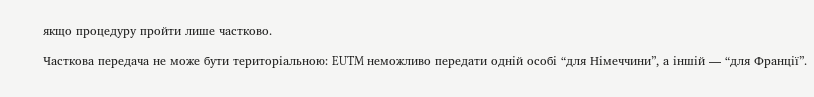якщо процедуру пройти лише частково.

Часткова передача не може бути територіальною: EUTM неможливо передати одній особі “для Німеччини”, а іншій — “для Франції”.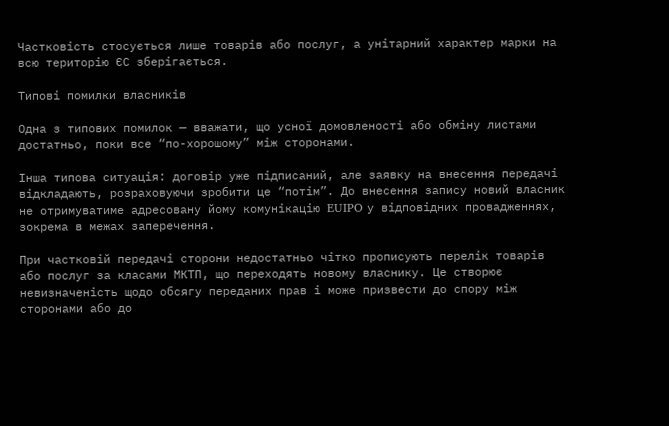Частковість стосується лише товарів або послуг, а унітарний характер марки на всю територію ЄС зберігається.

Типові помилки власників

Одна з типових помилок — вважати, що усної домовленості або обміну листами достатньо, поки все “по-хорошому” між сторонами.

Інша типова ситуація: договір уже підписаний, але заявку на внесення передачі відкладають, розраховуючи зробити це “потім”. До внесення запису новий власник не отримуватиме адресовану йому комунікацію EUIPO у відповідних провадженнях, зокрема в межах заперечення.

При частковій передачі сторони недостатньо чітко прописують перелік товарів або послуг за класами МКТП, що переходять новому власнику. Це створює невизначеність щодо обсягу переданих прав і може призвести до спору між сторонами або до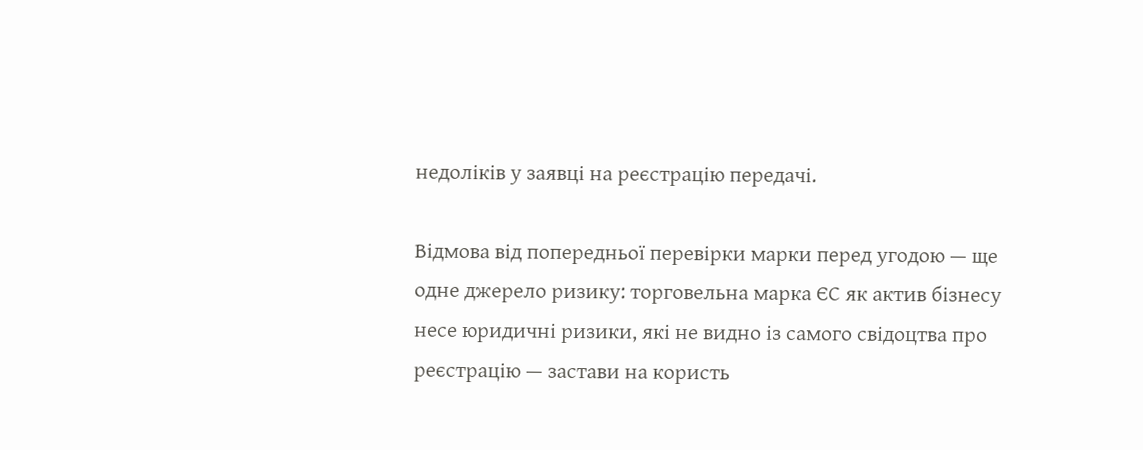недоліків у заявці на реєстрацію передачі.

Відмова від попередньої перевірки марки перед угодою — ще одне джерело ризику: торговельна марка ЄС як актив бізнесу несе юридичні ризики, які не видно із самого свідоцтва про реєстрацію — застави на користь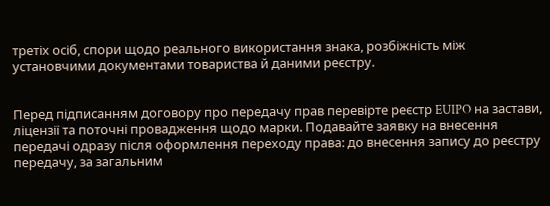третіх осіб, спори щодо реального використання знака, розбіжність між установчими документами товариства й даними реєстру.


Перед підписанням договору про передачу прав перевірте реєстр EUIPO на застави, ліцензії та поточні провадження щодо марки. Подавайте заявку на внесення передачі одразу після оформлення переходу права: до внесення запису до реєстру передачу, за загальним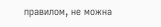правилом, не можна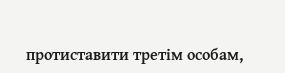протиставити третім особам,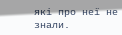які про неї не знали.